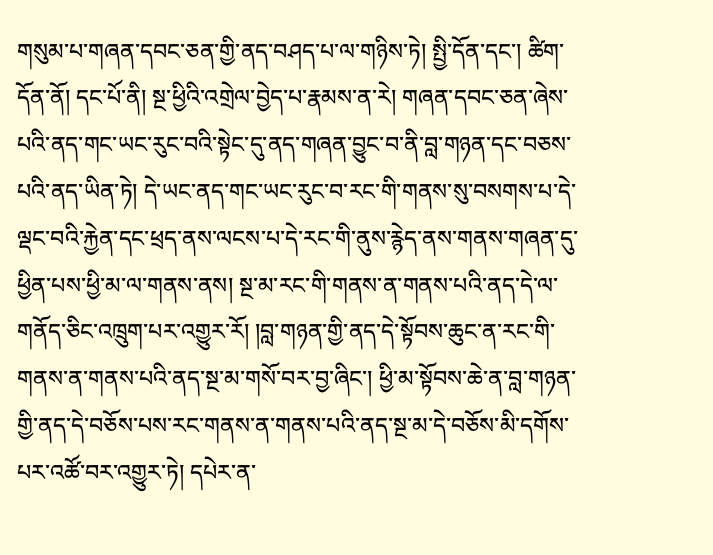གསུམ་པ་གཞན་དབང་ཅན་གྱི་ནད་བཤད་པ་ལ་གཉིས་ཏེ། སྤྱི་དོན་དང་། ཚིག་དོན་ནོ། དང་པོ་ནི། སྔ་ཕྱིའི་འགྲེལ་བྱེད་པ་རྣམས་ན་རེ། གཞན་དབང་ཅན་ཞེས་པའི་ནད་གང་ཡང་རུང་བའི་སྟེང་དུ་ནད་གཞན་བྱུང་བ་ནི་བླ་གཉན་དང་བཅས་པའི་ནད་ཡིན་ཏེ། དེ་ཡང་ནད་གང་ཡང་རུང་བ་རང་གི་གནས་སུ་བསགས་པ་དེ་ལྡང་བའི་རྐྱེན་དང་ཕྲད་ནས་ལངས་པ་དེ་རང་གི་ནུས་རྙེད་ནས་གནས་གཞན་དུ་ཕྱིན་པས་ཕྱི་མ་ལ་གནས་ནས། སྔ་མ་རང་གི་གནས་ན་གནས་པའི་ནད་དེ་ལ་གནོད་ཅིང་འཁྲུག་པར་འགྱུར་རོ། །བླ་གཉན་གྱི་ནད་དེ་སྟོབས་ཆུང་ན་རང་གི་གནས་ན་གནས་པའི་ནད་སྔ་མ་གསོ་བར་བྱ་ཞིང་། ཕྱི་མ་སྟོབས་ཆེ་ན་བླ་གཉན་གྱི་ནད་དེ་བཅོས་པས་རང་གནས་ན་གནས་པའི་ནད་སྔ་མ་དེ་བཅོས་མི་དགོས་པར་འཚོ་བར་འགྱུར་ཏེ། དཔེར་ན་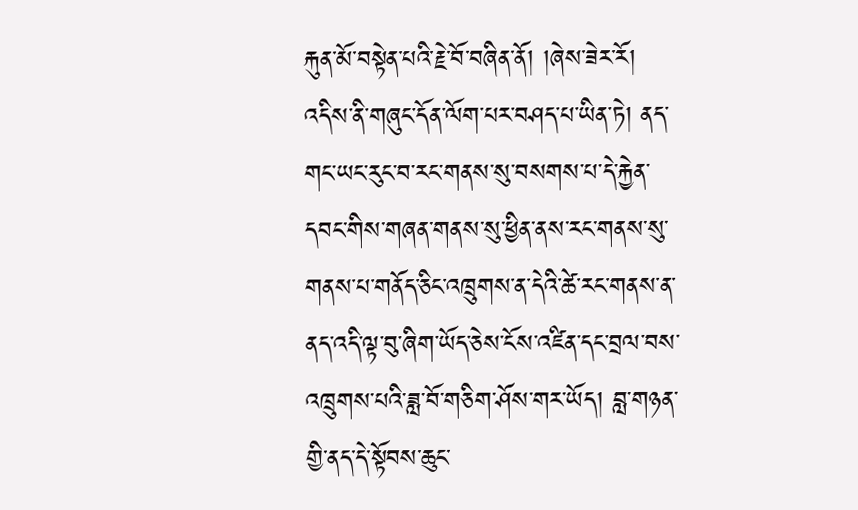རྐུན་མོ་བསྟེན་པའི་རྗེ་བོ་བཞིན་ནོ། །ཞེས་ཟེར་རོ། འདིས་ནི་གཞུང་དོན་ལོག་པར་བཤད་པ་ཡིན་ཏེ། ནད་གང་ཡང་རུང་བ་རང་གནས་སུ་བསགས་པ་དེ་རྐྱེན་དབང་གིས་གཞན་གནས་སུ་ཕྱིན་ནས་རང་གནས་སུ་གནས་པ་གནོད་ཅིང་འཁྲུགས་ན་དེའི་ཚེ་རང་གནས་ན་ནད་འདི་ལྟ་བུ་ཞིག་ཡོད་ཅེས་ངོས་འཛིན་དང་བྲལ་བས་འཁྲུགས་པའི་ཟླ་བོ་གཅིག་ཤོས་གར་ཡོད། བླ་གཉན་གྱི་ནད་དེ་སྟོབས་ཆུང་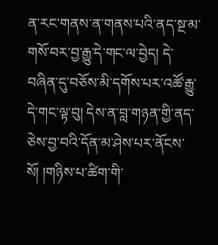ན་རང་གནས་ན་གནས་པའི་ནད་སྔ་མ་གསོ་བར་བྱ་རྒྱུ་དེ་གང་ལ་བྱེད། དེ་བཞིན་དུ་བཅོས་མི་དགོས་པར་འཚོ་རྒྱུ་དེ་གང་ལྟ་བུ། དེས་ན་བླ་གཉན་གྱི་ནད་ཅེས་བྱ་བའི་དོན་མ་ཤེས་པར་ནོངས་སོ། །གཉིས་པ་ཚིག་གི་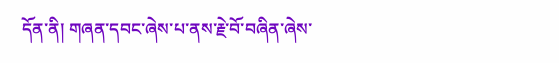དོན་ནི། གཞན་དབང་ཞེས་པ་ནས་རྗེ་བོ་བཞིན་ཞེས་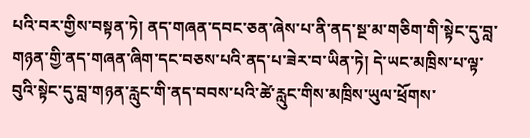པའི་བར་གྱིས་བསྟན་ཏེ། ནད་གཞན་དབང་ཅན་ཞེས་པ་ནི་ནད་སྔ་མ་གཅིག་གི་སྟེང་དུ་བླ་གཉན་གྱི་ནད་གཞན་ཞིག་དང་བཅས་པའི་ནད་པ་ཟེར་བ་ཡིན་ཏེ། དེ་ཡང་མཁྲིས་པ་ལྟ་བུའི་སྟེང་དུ་བླ་གཉན་རླུང་གི་ནད་བབས་པའི་ཚེ་རླུང་གིས་མཁྲིས་ཡུལ་ཕྲོགས་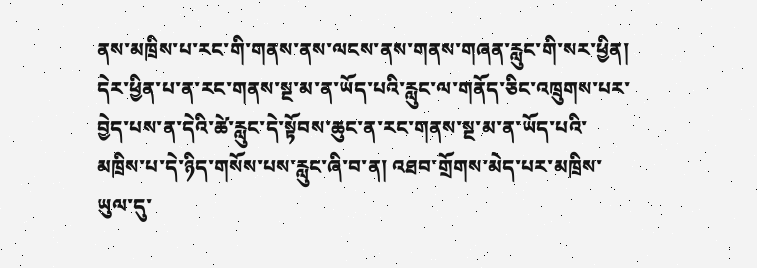ནས་མཁྲིས་པ་རང་གི་གནས་ནས་ལངས་ནས་གནས་གཞན་རླུང་གི་སར་ཕྱིན། དེར་ཕྱིན་པ་ན་རང་གནས་སྔ་མ་ན་ཡོད་པའི་རླུང་ལ་གནོད་ཅིང་འཁྲུགས་པར་བྱེད་པས་ན་དེའི་ཚེ་རླུང་དེ་སྟོབས་ཆུང་ན་རང་གནས་སྔ་མ་ན་ཡོད་པའི་མཁྲིས་པ་དེ་ཉིད་གསོས་པས་རླུང་ཞི་བ་ན། འཐབ་གྲོགས་མེད་པར་མཁྲིས་ཡུལ་དུ་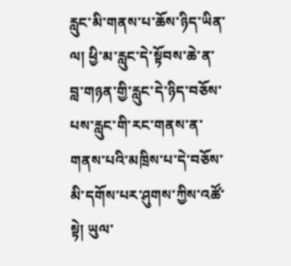རླུང་མི་གནས་པ་ཆོས་ཉིད་ཡིན་ལ། ཕྱི་མ་རླུང་དེ་སྟོབས་ཆེ་ན་བླ་གཉན་གྱི་རླུང་དེ་ཉིད་བཅོས་པས་རླུང་གི་རང་གནས་ན་གནས་པའི་མཁྲིས་པ་དེ་བཅོས་མི་དགོས་པར་ཤུགས་ཀྱིས་འཚོ་སྟེ། ཡུལ་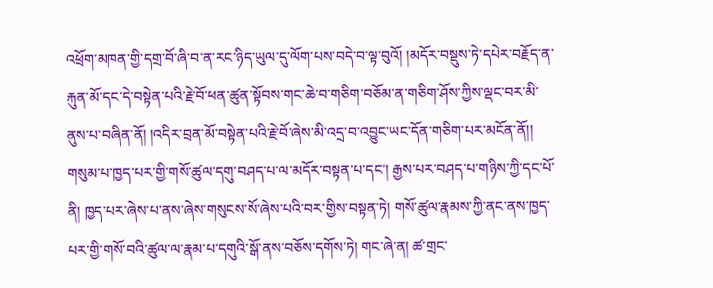འཕྲོག་མཁན་གྱི་དགྲ་བོ་ཞི་བ་ན་རང་ཉིད་ཡུལ་དུ་ལོག་པས་བདེ་བ་ལྟ་བུའོ། །མདོར་བསྡུས་ཏེ་དཔེར་བརྗོད་ན་རྐུན་མོ་དང་དེ་བསྟེན་པའི་རྗེ་བོ་ཕན་ཚུན་སྟོབས་གང་ཆེ་བ་གཅིག་བཅོམ་ན་གཅིག་ཤོས་ཀྱིས་ལྡང་བར་མི་ནུས་པ་བཞིན་ནོ། །འདིར་བྲན་མོ་བསྟེན་པའི་རྗེ་བོ་ཞེས་མི་འདྲ་བ་འབྱུང་ཡང་དོན་གཅིག་པར་མངོན་ནོ།།
གསུམ་པ་ཁྱད་པར་གྱི་གསོ་ཚུལ་དགུ་བཤད་པ་ལ་མདོར་བསྟན་པ་དང་། རྒྱས་པར་བཤད་པ་གཉིས་ཀྱི་དང་པོ་ནི། ཁྱད་པར་ཞེས་པ་ནས་ཞེས་གསུངས་སོ་ཞེས་པའི་བར་གྱིས་བསྟན་ཏེ། གསོ་ཚུལ་རྣམས་ཀྱི་ནང་ནས་ཁྱད་པར་གྱི་གསོ་བའི་ཚུལ་ལ་རྣམ་པ་དགུའི་སྒོ་ནས་བཅོས་དགོས་ཏེ། གང་ཞེ་ན། ཚ་གྲང་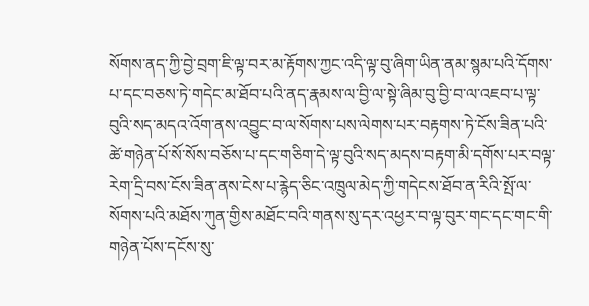སོགས་ནད་ཀྱི་བྱེ་བྲག་ཇི་ལྟ་བར་མ་རྟོགས་ཀྱང་འདི་ལྟ་བུ་ཞིག་ཡིན་ནམ་སྙམ་པའི་དོགས་པ་དང་བཅས་ཏེ་གདེང་མ་ཐོབ་པའི་ནད་རྣམས་ལ་བྱི་ལ་སྟེ་ཞིམ་བུ་བྱི་བ་ལ་འཇབ་པ་ལྟ་བུའི་སད་མདའ་འོག་ནས་འབྱུང་བ་ལ་སོགས་པས་ལེགས་པར་བརྟགས་ཏེ་ངོས་ཟིན་པའི་ཚེ་གཉེན་པོ་སོ་སོས་བཅོས་པ་དང་གཅིག་དེ་ལྟ་བུའི་སད་མདས་བརྟག་མི་དགོས་པར་བལྟ་རེག་དྲི་བས་ངོས་ཟིན་ནས་ངེས་པ་རྙེད་ཅིང་འཁྲུལ་མེད་ཀྱི་གདེངས་ཐོབ་ན་རིའི་སྤོ་ལ་སོགས་པའི་མཐོས་ཀུན་གྱིས་མཐོང་བའི་གནས་སུ་དར་འཕྱར་བ་ལྟ་བུར་གང་དང་གང་གི་གཉེན་པོས་དངོས་སུ་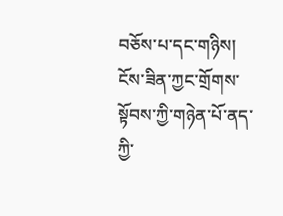བཅོས་པ་དང་གཉིས། ངོས་ཟིན་ཀྱང་གྲོགས་སྟོབས་ཀྱི་གཉེན་པོ་ནད་ཀྱི་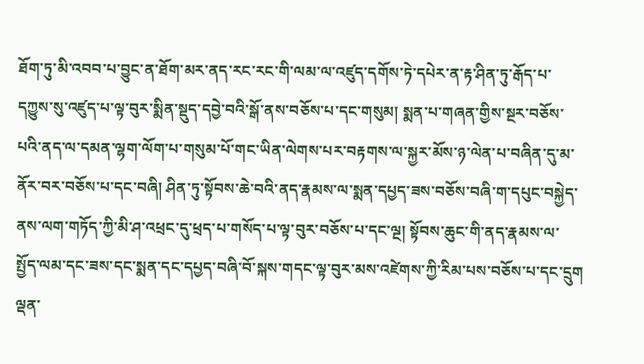ཐོག་ཏུ་མི་འབབ་པ་བྱུང་ན་ཐོག་མར་ནད་རང་རང་གི་ལམ་ལ་འཛུད་དགོས་ཏེ་དཔེར་ན་རྟ་ཤིན་ཏུ་རྒོད་པ་དཀྱུས་སུ་འཛུད་པ་ལྟ་བུར་སྨིན་སྡུད་དབྱེ་བའི་སྒོ་ནས་བཅོས་པ་དང་གསུམ། སྨན་པ་གཞན་གྱིས་སྔར་བཅོས་པའི་ནད་ལ་དམན་ལྷག་ལོག་པ་གསུམ་པོ་གང་ཡིན་ལེགས་པར་བརྟགས་ལ་སྐྱར་མོས་ཉ་ལེན་པ་བཞིན་དུ་མ་ནོར་བར་བཅོས་པ་དང་བཞི། ཤིན་ཏུ་སྟོབས་ཆེ་བའི་ནད་རྣམས་ལ་སྨན་དཔྱད་ཟས་བཅོས་བཞི་ག་དཔུང་བསྐྱེད་ནས་ལག་གཏོད་ཀྱི་མི་ཤ་འཕྲང་དུ་ཕྲད་པ་གསོད་པ་ལྟ་བུར་བཅོས་པ་དང་ལྔ། སྟོབས་ཆུང་གི་ནད་རྣམས་ལ་སྤྱོད་ལམ་དང་ཟས་དང་སྨན་དང་དཔྱད་བཞི་བོ་སྐས་གདང་ལྟ་བུར་མས་འཛེགས་ཀྱི་རིམ་པས་བཅོས་པ་དང་དྲུག ལྡན་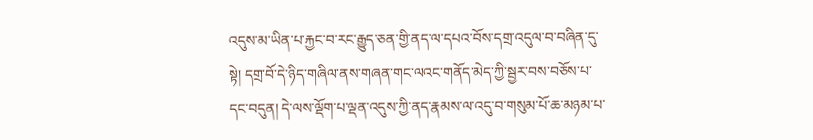འདུས་མ་ཡིན་པ་རྐྱང་བ་རང་རྒྱུད་ཅན་གྱི་ནད་ལ་དཔའ་བོས་དགྲ་འདུལ་བ་བཞིན་དུ་སྟེ། དགྲ་བོ་དེ་ཉིད་གཞིལ་ནས་གཞན་གང་ལའང་གནོད་མེད་ཀྱི་སྦྱར་བས་བཅོས་པ་དང་བདུན། དེ་ལས་ལྡོག་པ་ལྡན་འདུས་ཀྱི་ནད་རྣམས་ལ་འདུ་བ་གསུམ་པོ་ཆ་མཉམ་པ་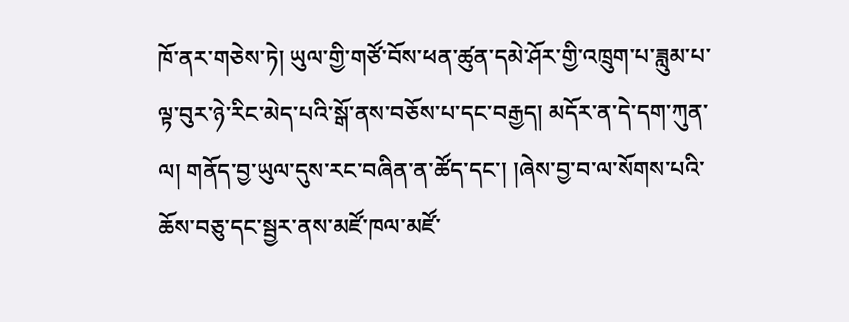ཁོ་ནར་གཅེས་ཏེ། ཡུལ་གྱི་གཙོ་བོས་ཕན་ཚུན་དམེ་ཤོར་གྱི་འཁྲུག་པ་ཟླུམ་པ་ལྟ་བུར་ཉེ་རིང་མེད་པའི་སྒོ་ནས་བཅོས་པ་དང་བརྒྱད། མདོར་ན་དེ་དག་ཀུན་ལ། གནོད་བྱ་ཡུལ་དུས་རང་བཞིན་ན་ཚོད་དང་། །ཞེས་བྱ་བ་ལ་སོགས་པའི་ཆོས་བཅུ་དང་སྦྱར་ནས་མཛོ་ཁལ་མཛོ་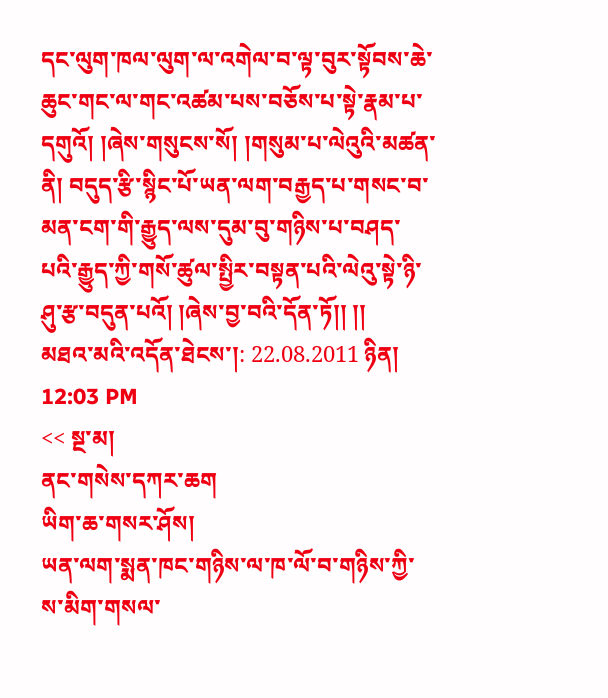དང་ལུག་ཁལ་ལུག་ལ་འགེལ་བ་ལྟ་བུར་སྟོབས་ཆེ་ཆུང་གང་ལ་གང་འཚམ་པས་བཅོས་པ་སྟེ་རྣམ་པ་དགུའོ། །ཞེས་གསུངས་སོ། །གསུམ་པ་ལེའུའི་མཚན་ནི། བདུད་རྩི་སྙིང་པོ་ཡན་ལག་བརྒྱད་པ་གསང་བ་མན་ངག་གི་རྒྱུད་ལས་དུམ་བུ་གཉིས་པ་བཤད་པའི་རྒྱུད་ཀྱི་གསོ་ཚུལ་སྤྱིར་བསྟན་པའི་ལེའུ་སྟེ་ཉི་ཤུ་རྩ་བདུན་པའོ། །ཞེས་བྱ་བའི་དོན་ཏོ།། །།
མཐའ་མའི་འདོན་ཐེངས་།: 22.08.2011 ཉིན། 12:03 PM
<< སྔ་མ།
ནང་གསེས་དཀར་ཆག
ཡིག་ཆ་གསར་ཤོས།
ཡན་ལག་སྨན་ཁང་གཉིས་ལ་ཁ་ལོ་བ་གཉིས་ཀྱི་ས་མིག་གསལ་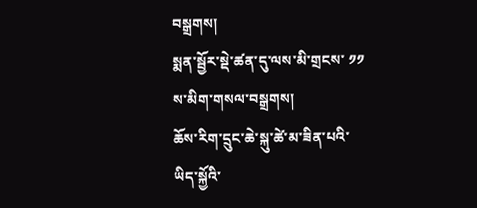བསྒྲགས།
སྨན་སྦྱོར་སྡེ་ཚན་དུ་ལས་མི་གྲངས་ ༡༡ ས་མིག་གསལ་བསྒྲགས།
ཆོས་རིག་དྲུང་ཆེ་སྐུ་ཚེ་མ་ཟིན་པའི་ཡིད་སྐྱོའི་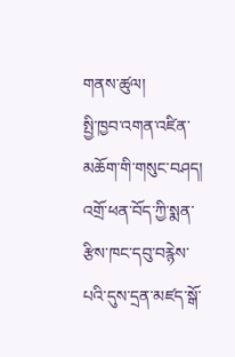གནས་ཚུལ།
སྤྱི་ཁྱབ་འགན་འཛིན་མཆོག་གི་གསུང་བཤད།
འགྲོ་ཕན་བོད་ཀྱི་སྨན་རྩིས་ཁང་དབུ་བརྙེས་པའི་དུས་དྲན་མཛད་སྒོ་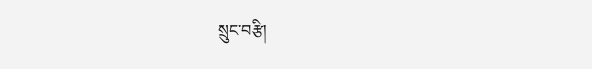སྲུང་བརྩི།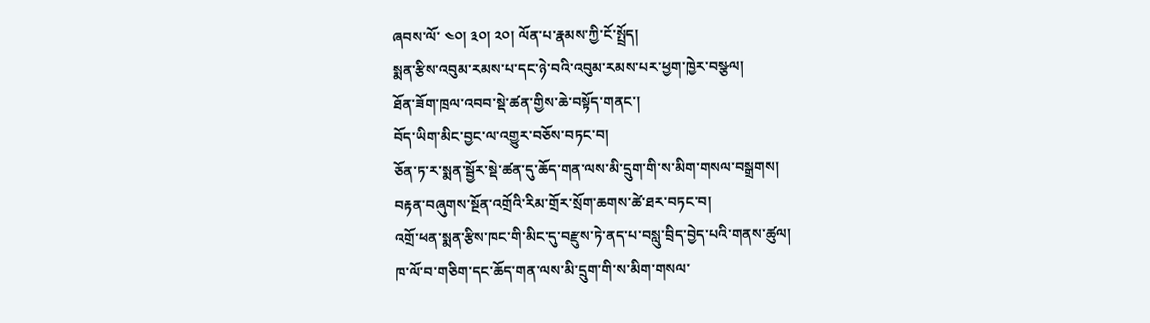ཞབས་ལོ་ ༤༠། ༣༠། ༢༠། ལོན་པ་རྣམས་ཀྱི་ངོ་སྤྲོད།
སྨན་རྩིས་འབུམ་རམས་པ་དང་ཉེ་བའི་འབུམ་རམས་པར་ཕྱག་ཁྱེར་བསྩལ།
ཐོན་ཟོག་ཁྲལ་འབབ་སྡེ་ཚན་གྱིས་ཆེ་བསྟོད་གནང་།
བོད་ཡིག་མིང་བྱང་ལ་འགྱུར་བཅོས་བཏང་བ།
ཅོན་ཏ་ར་སྨན་སྦྱོར་སྡེ་ཚན་དུ་ཆོད་གན་ལས་མི་དྲུག་གི་ས་མིག་གསལ་བསྒྲགས།
བརྟན་བཞུགས་སྔོན་འགྲོའི་རིམ་གྲོར་སྲོག་ཆགས་ཚེ་ཐར་བཏང་བ།
འགྲོ་ཕན་སྨན་རྩིས་ཁང་གི་མིང་དུ་བརྫུས་ཏེ་ནད་པ་བསླུ་བྲིད་བྱེད་པའི་གནས་ཚུལ།
ཁ་ལོ་བ་གཅིག་དང་ཆོད་གན་ལས་མི་དྲུག་གི་ས་མིག་གསལ་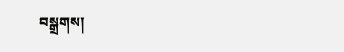བསྒྲགས།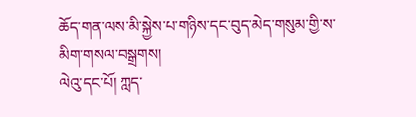ཆོད་གན་ལས་མི་སྐྱེས་པ་གཉིས་དང་བུད་མེད་གསུམ་གྱི་ས་མིག་གསལ་བསྒྲགས།
ལེའུ་དང་པོ། ཀླད་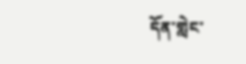དོན་གླེང་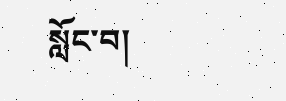སློང་བ།